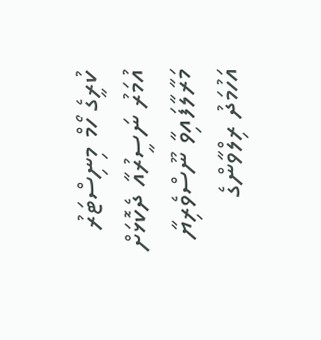ކުރީގެ ހޯމް މިނިސްޓަރު އުމަރު ނަސީރުއާ ދެކޮޅަށް މަރާލާފައިވާ ނޫސްވެރިޔާ އަހުމަދު ރިލްވާންގެ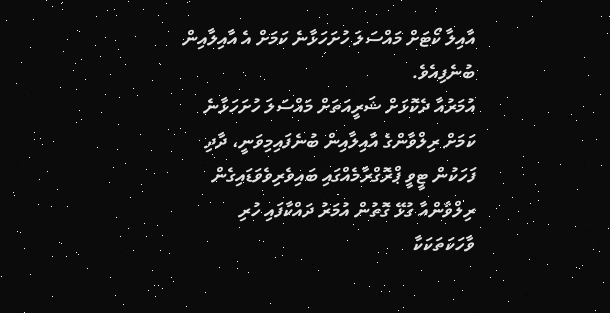އާއިލާ ކޯޓަށް މައްސަލަ ހުށަހަޅާނެ ކަމަށް އެ އާއިލާއިން ބުނެފިއެވެ.
އުމަރުއާ ދެކޮޅަށް ޝަރީއަތަށް މައްސަލަ ހުށަހަޅާނެ ކަމަށް ރިލްވާންގެ އާއިލާއިން ބުނެފައިމިވަނީ، ދާދި ފަހަކުން ޓީވީ ޕްރޮގްރާމެއްގައި ބައިވެރިވެވަޑައިގެން ރިލްވާންއާ ގުޅޭ ގޮތުން އުމަރު ދައްކާފައި ހުރި ވާހަކަތަކަކާ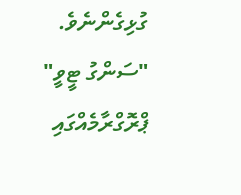ގުޅިގެންނެވެ.
"ސަންގު ޓީވީ" ޕްރޮގްރާމެއްގައި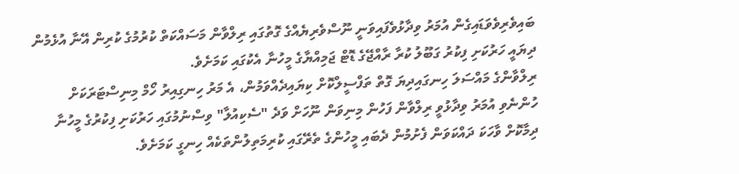ބައިވެރިވެވަޑައިގެން އުމަރު ވިދާޅުވެފައިވަނީ ނޫސްވެރިޔެއްގެ ގޮތުގައި ރިލްވާން މަސައްކަތް ކުރުމުގެ ކުރިން އޭނާ އުޅެމުން ދިޔައީ ހަރުކަށި ފިކުރު ގަބޫލު ކުރާ ރާއްޖޭގެ ޑޮޓް ޖަމިއްޔާގެ މީހުނާ އެކުގައި ކަމަށެވެ.
ރިލްވާންގެ މައްސަލަ ހިނގައިދިޔަ ގޮތް ތަފްސީލްކޮށް ކިޔައިދެއްވަމުން، އެ މަރު ހިނގިއިރު ހޯމް މިނިސްޓަރަކަށް ހުންނެވި އުމަރު ވިދާޅުވީ ރިލްވާން ފަހުން މިނިވަން ނޫހަށް ވަދެ "ސެކިއުލާ" ވިސްނުމުގައި ހަރުކަށި ފިކުރުގެ މީހުނާ ދިމާކޮށް ވާހަކަ ދައްކަވަން ފެށުމުން ދެބައި މީހުންގެ ތެރޭގައި ކުރިމަތިލުންތަކެއް ހިނގީ ކަމަށެވެ.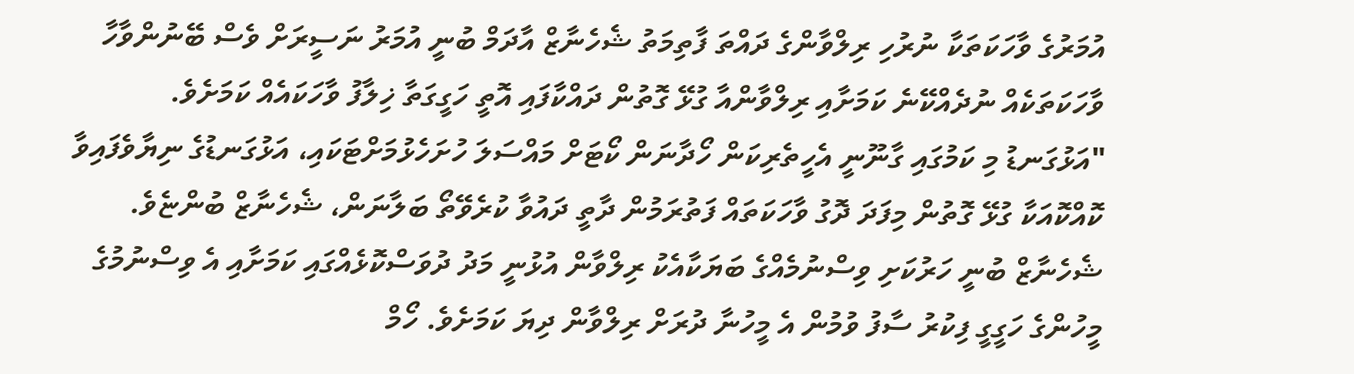އުމަރުގެ ވާހަކަތަކާ ނުރުހި ރިލްވާންގެ ދައްތަ ފާތިމަތު ޝެހެނާޒް އާދަމް ބުނީ އުމަރު ނަސީރަށް ވެސް ބޭނުންވާހާ ވާހަކަތަކެއް ނުދެއްކޭނެ ކަމަށާއި ރިލްވާންއާ ގުޅޭ ގޮތުން ދައްކާފައި އޮތީ ހަގީގަތާ ޚިލާފު ވާހަކައެއް ކަމަށެވެ.
"އަޅުގަނޑު މި ކަމުގައި ގާނޫނީ އެހީތެރިކަން ހޯދާނަން ކޯޓަށް މައްސަލަ ހުށަހެޅުމަށްޓަކައި، އަޅުގަނޑުގެ ނިޔާވެފައިވާ ކޮއްކޮއަކާ ގުޅޭ ގޮތުން މިފަދަ ދޮގު ވާހަކަތައް ފަތުރަމުން ދާތީ ދައުވާ ކުރެވޭތޯ ބަލާނަން، ޝެހެނާޒް ބުންޏެވެ.
ޝެހެނާޒް ބުނީ ހަރުކަށި ވިސްނުމެއްގެ ބަޔަކާއެކު ރިލްވާން އުޅުނީ މަދު ދުވަސްކޮޅެއްގައި ކަމަށާއި އެ ވިސްނުމުގެ މީހުންގެ ހަގީގީ ފިކުރު ސާފު ވުމުން އެ މީހުނާ ދުރަށް ރިލްވާން ދިޔަ ކަމަށެވެ. ހޯމް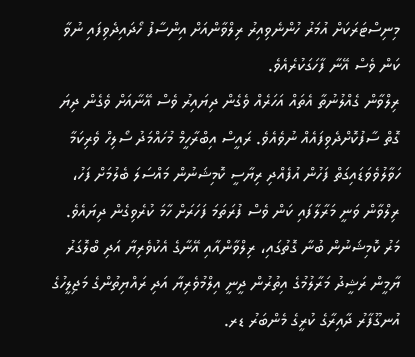މިނިސްޓަރަކަށް އުމަރު ހުންނެވިއިރު ރިލްވާންއަށް އިންސާފު ހޯދައިދެވިފައި ނުވާ ކަން ވެސް އޭނާ ފާހަގަކުރެއެވެ.
ރިލްވާން ގެއްލުނުތާ އެތައް އަހަރެއް ވެގެން ދިޔައިރު ވެސް އޭނާއަށް ވެގެން ދިޔަ ގޮތް ސާފުކޮށްދެވިފައެއް ނުވެއެވެ. ރައީސް އިބްރާހީމް މުހައްމަދު ސޯލިހް ވެރިކަމާ ހަވާލުވެވަޑައިގަތް ފަހުން އުފެއްދި ރިޔާސީ ކޮމިޝަނުން މައްސަލަ ބެލުމަށް ފަހު، ރިލްވާން ވަނީ މަރާލާފައި ކަން ވެސް ފުރަތަމަ ފަހަރަށް ހާމަ ކުރެވިގެން ދިޔައެވެ.
މަރު ކޮމިޝަނުން ބުނާ ގޮތުގައި، ރިލްވާންއާއި އޭނާގެ އެކުވެރިޔާ އަދި ބްލޮގަރު ޔާމީން ރަޝީދު މަރާލުމުގެ އިތުރުން ދީނީ އިލްމުވެރިޔާ އަދި ރައްޔިތުންގެ މަޖިލީހުގެ އުނގޫފާރު ދާއިރާގެ ކުރީގެ މެންބަރު ޑރ.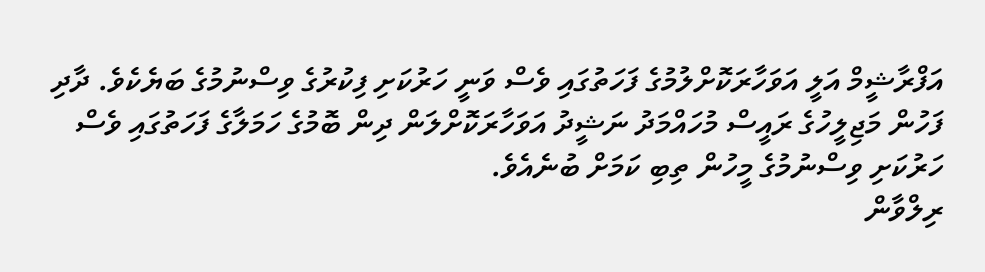އަފްރާޝީމް އަލީ އަވަހާރަކޮށްލުމުގެ ފަހަތުގައި ވެސް ވަނީ ހަރުކަށި ފިކުރުގެ ވިސްނުމުގެ ބަޔެކެވެ. ދާދި ފަހުން މަޖިލީހުގެ ރައީސް މުހައްމަދު ނަޝީދު އަވަހާރަކޮށްލަން ދިން ބޮމުގެ ހަމަލާގެ ފަހަތުގައި ވެސް ހަރުކަށި ވިސްނުމުގެ މީހުން ތިބި ކަމަށް ބުނެއެވެ.
ރިލްވާން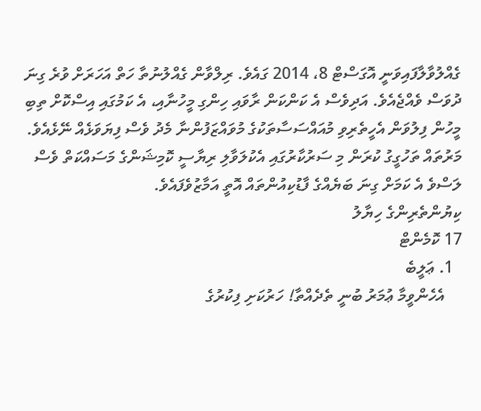ގެއްލުވާލާފައިވަނީ އޮގަސްޓް 8، 2014 ގައެވެ. ރިލްވާން ގެއްލުނުތާ ހަތް އަހަރަށް ވުރެ ގިނަ ދުވަސް ވެއްޖެއެވެ. އަދިވެސް އެ ކަންކަން ރާވައި ހިންގި މީހުނާއި، އެ ކަމުގައި އިސްކޮށް ތިބި މީހުން ފިލުވަން އެހީތެރިވި މުއައްސަސާތަކުގެ މުވައްޒަފުންނާ މެދު ވެސް ފިޔަވަޅެއް ނޭޅެއެވެ. މަރުތައް ތަހުގީގު ކުރަން މި ސަރުކާރުގައި އެކުލަވާލި ރިޔާސީ ކޮމިޝަންގެ މަސައްކަތް ވެސް ލަސްވެ އެ ކަމަށް ގިނަ ބަޔެއްގެ ފާޑުކިއުންތައް އޮތީ އަމާޒުވެފައެވެ.
ކިޔުންތެރިންގެ ހިޔާލު
17 ކޮމެންޓް
  1. ޢަލީބެ
    އެހެންވީމާ ޢުމަރު ބުނީ ތެދެއްތާ! ހަރުކަށި ފިކުރުގެ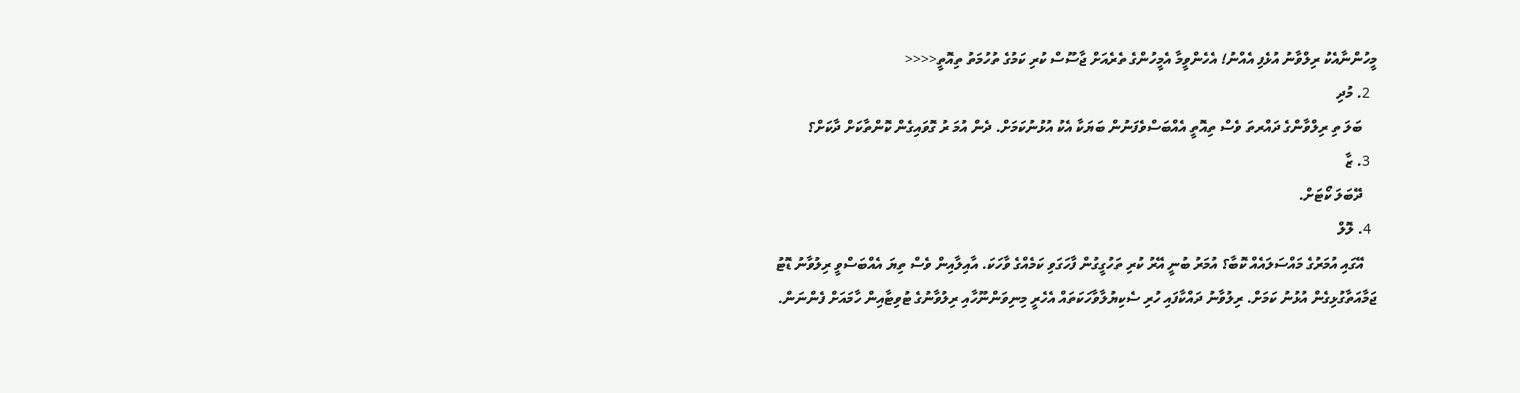މީހުންނާއެކު ރިލްވާނު އުޅެފި އެއްނު! އެހެންވީމާ އެމީހުންގެ ތެރެއަށް ޖާސޫސް ކުރި ކަމުގެ ތުހުމަތު ތިއޮތީ<<<<
  2. މުދި
    ބަލަ ތި ރިލްވާންގެ ދައްރތަ ވެސް ތިއޮތީ އެއްބަސްވެފަނުން ބަޔަކާ އެކު އުޅުނުކަމަށް. ދެން އުމަ ރު ގޮވައިގެން ކޮންތާކަށް ދާކަށް؟
  3. ޒާ
    ދޭބަލަ ކޯޓަށް.
  4. ލޮލް
    އޭގައި އުމަރުގެ މައްސަލައެއް ކޮބާ؟ އުމަރު ބުނީ އޭރު ކުރި ތަހުގީގުން ފާހަގަވި ކަމެއްގެ ވާހަކަ. އާއިލާއިން ވެސް ތިޔަ އެއްބަސްވީ ރިލުވާނު ޑޮޓު ޖަމާއަތާގުޅިގެން އުޅުނު ކަމަށް. ރިލުވާނު ދައްކާފައި ހުރި ސެކިޔުލާވާހަކަތައް އެހެރީ މިނިވަންނޫހާއި ރިލުވާނުގެ ޓުވިޓާއިން ހާމައަށް ފެންނަން.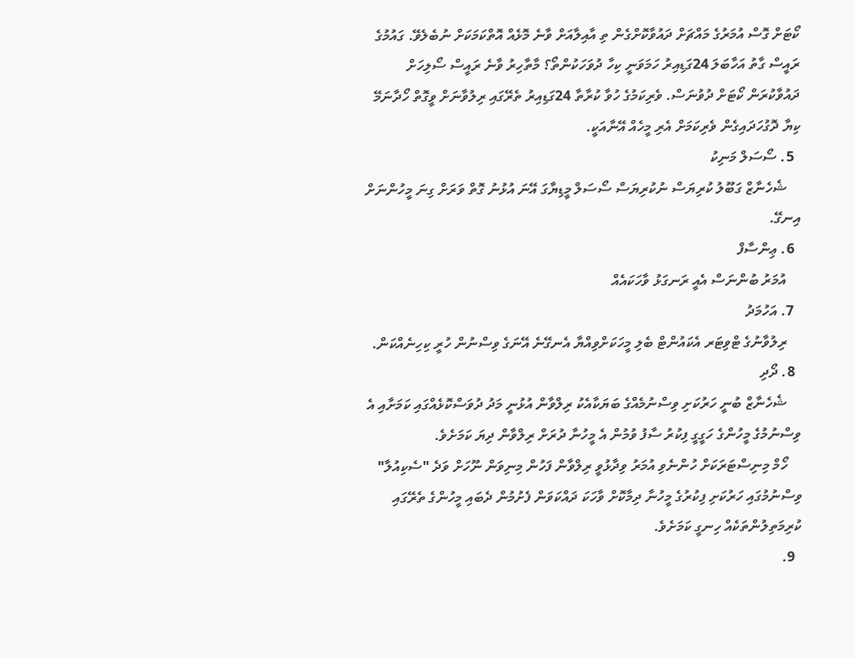ކޯޓަށް ގޮސް އުމަރުގެ މައްޗަށް ދައުވާކޮށްގެން ތި އާއިލާއަށް ވާނެ މޮޅެއް އޮތްކަމަކަށް ނުބެލެވޭ. ގައުމުގެ ރައީސް ގާތު އަހާބަލަ 24ގަޑިއިރު ހަމަވަނީ ކިހާ ދުވަހަކުންތޯ؟ މާތާހިރު ވާނެ ރައީސް ސޯލިހަށް ދައުވާކުރަން ކޯޓަށް ދުވުނަސް. ވެރިކަމުގެ ހުވާ ކުރާތާ 24ގަޑިއިރު ތެރޭގައި ރިލުވާނަށް ވީގޮތް ހޯދާނަމޭ ކިޔާ ދޮގުހަދައިގެން ވެރިކަމަށް އެރި މީހެއް އޭނާއަކީ.
  5. ސޯސަލް މަނިކު
    ޝެހެނާޒް ގަބޫލު ކުރިޔަސް ނުކުރިޔަސް ސޯސަލް މީޑިޔާގަ އޭނަ އުޅުނު ގޮތް ވަރަށް ގިނަ މީހުންނަށް އިނގޭ.
  6. ޢިންސާފް
    އުމަރު ބުންނަސް އެއީ ރަނގަޅު ވާހަކައެއް
  7. އަހުމަދު
    ރިލުވާނުގެ ޓްވިޓަރ އެކައުންޓް ބެލި މީހަކަށްވިއްޔާ އެނގޭނެ އޭނަގެ ވިސްނުން ހުރީ ކިހިނެއްކަން.
  8. ދޯދި
    ޝެހެނާޒް ބުނީ ހަރުކަށި ވިސްނުމެއްގެ ބަޔަކާއެކު ރިލްވާން އުޅުނީ މަދު ދުވަސްކޮޅެއްގައި ކަމަށާއި އެ ވިސްނުމުގެ މީހުންގެ ހަގީގީ ފިކުރު ސާފު ވުމުން އެ މީހުނާ ދުރަށް ރިލްވާން ދިޔަ ކަމަށެވެ.
    ހޯމް މިނިސްޓަރަކަށް ހުންނެވި އުމަރު ވިދާޅުވީ ރިލްވާން ފަހުން މިނިވަން ނޫހަށް ވަދެ "ސެކިއުލާ" ވިސްނުމުގައި ހަރުކަށި ފިކުރުގެ މީހުނާ ދިމާކޮށް ވާހަކަ ދައްކަވަން ފެށުމުން ދެބައި މީހުންގެ ތެރޭގައި ކުރިމަތިލުންތަކެއް ހިނގީ ކަމަށެވެ.
  9.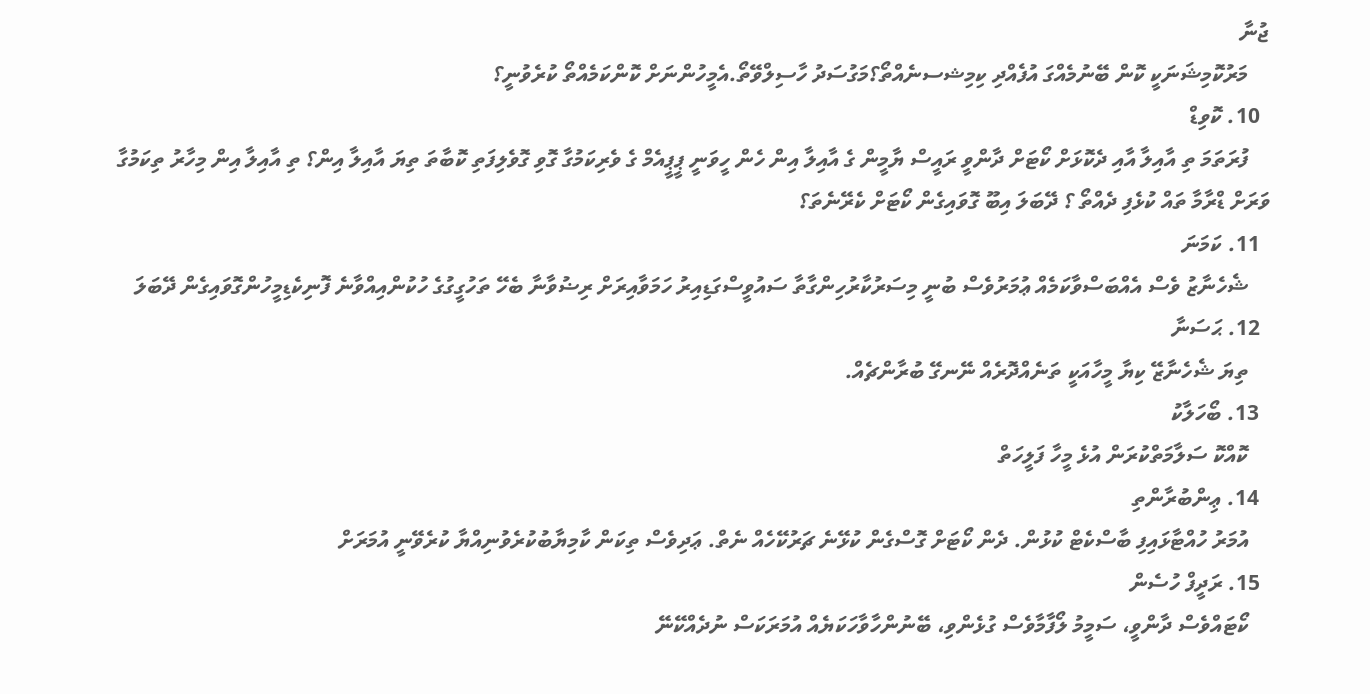ޖުނާ
    މަރުކޮމިޝަނަކީ ކޮން ބޭނުމެއްގަ އުފެއްދި ކިމިޝސނެއްތޯ؟މަގުސަދު ހާސިލްވޭތޯ.އެމީހުންނަށް ކޮންކަމެއްތޯ ކުރެވުނީ؟
  10. ކޮވިޑް
    ފުރަތަމަ ތި އާއިލާ އާއި ދެކޮޅަށް ކޯޓަށް ދާންވީ ރައީސް ޔާމީން ގެ އާއިލާ އިން ހެން ހީވަނީ ޕީޕީއެމް ގެ ވެރިކަމުގާ ގޮވި ގޮވެލިފަތި ކޮބާތަ ތިޔަ އާއިލާ އިން؟ ތި އާއިލާ އިން މިހާރު ތިކަމުގާ ވަރަށް ޑްރާމާ ތައް ކުޅެފި ދެއްތޯ ؟ ދޭބަލަ އިބޫ ގޮވައިގެން ކޯޓަށް ކެރޭނެތަ؟
  11. ކަމަނަ
    ޝެހެނާޒު ވެސް އެއްބަސްވާކަމެއް ޢުމަރުވެސް ބުނީ މިސަރުކާރުހިންގާތާ ސައުވީސްގަޑިއިރު ހަމަވާއިރަށް ރިޟުވާނާ ބެހޭ ތަހުގީގުގެ ހުކުންއިއްވާނެ ފޮނިކެޑިމީހުންގޮވައިގެން ދޭބަލަ
  12. ޙަސަނާ
    ތިޔަ ޝެހެނާޒޭ ކިޔާ މީހާއަކީ ތަނެއްދޮރެއް ނޭނގޭ ބުރާންޗެއް.
  13. ބޯހަލާކު
    ކޮއްކޮ ސަލާމަތްކުރަން އުޅެ މީހާ ފަލީހަތް
  14. ޢިންބުރާންތި
    އުމަރު ހުއްޓާޅައިފި ބާސްކެޓް ކުޅުން. ދެން ކޯޓަށް ގޮސްގެން ކުޅޭނެ ޗަރުކޭހެއް ނެތް. ޢަދިވެސް ތިކަން ކާމިޔާބުކުރެވުނިއްޔާ ކުރެވޭނީ އުމަރަށް
  15. ރަދީފް ހުސެން
    ކޯޓައްވެސް ދާންވީ، ސަމީމު ލޯފާމާވެސް ގުޅެންވި، ބޭނުންހާވާހަކަޔެއް އުމަރަކަސް ނުދެއްކޭނޭ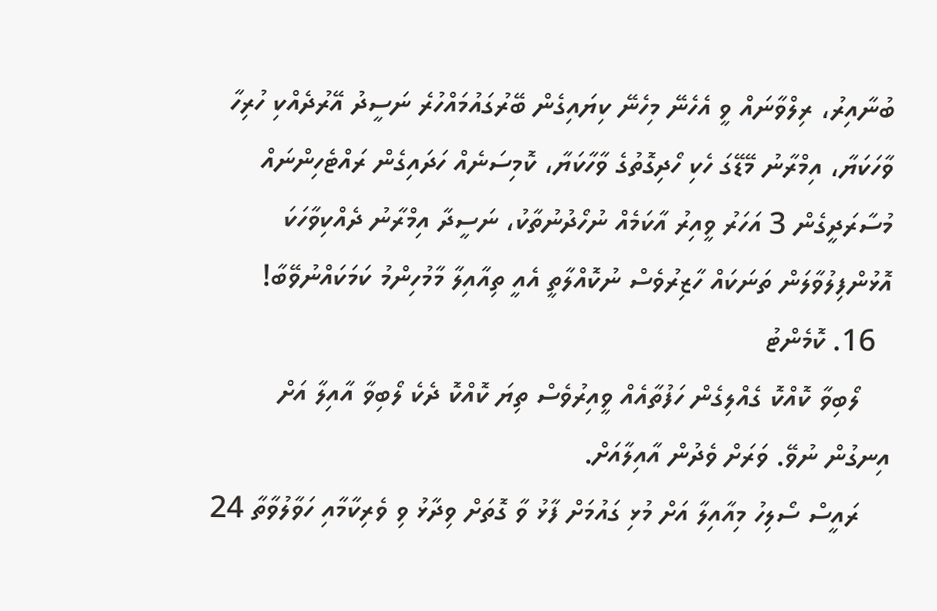ބުނާއިރު، ރިލްވާނައް ވީ އެހެނޭ މިހެނޭ ކިޔައިގެން ބޭރުގައުމައްހުރެ ނަސީދު އޭރުދެއްކި ހުރިހާ ވާހަކަޔާ، އިމްރާނު މޭޑޭގަ ހެކި ހޯދިގޮތުގެ ވާހާކަޔާ، ކޮމިސަނެއް ހަދައިގެން ރައްޓެހިންނައް މުސާރަދީގެން 3 އަހަރު ވީއިރު އާކަމެއް ނުހޯދުނުތާކު، ނަސީދާ އިމްރާނު ދެއްކިވާހަކަ އޮޅުންފިލުވާލަން ތަނަކައް ހާޒިރުވެސް ނުކޮއްލާތީ އެއީ ތިއާއިލާ މާމުހިންމު ކަމަކައްނުވޭބާ!
  16. ކޮމެންޓު
    ލޯބިވާ ކޮއްކޮ ގެއްލިގެން ހަފުތާއެއް ވީއިރުވެސް ތިޔަ ކޮއްކޮ ދެކެ ލޯބިވާ އާއިލާ އަށް އިނގުން ނުވޭ. ވަރަށް ވެދުން އާއިލާއަށް.
    ރައީސް ސޯލިހު މިއާއިލާ އަށް މުޅި ގައުމަށް ފާޅު ވާ ގޮތަށް ވިދާޅު ވި ވެރިކާމާއި ހަވާލުވާތާ 24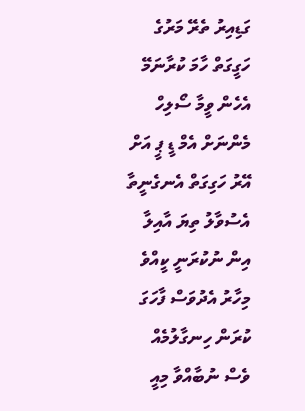ގަޑިއިރު ތެރޭ މަރުގެ ހަގީގަތް ހާމަ ކުރާނަމޭ އެހެން ވީމާ ސޯލިހް މެންނަށް އެމް ޑީ ޕީ އަށް އޭރު ހަގިގަތް އެނގެނީތާ އެސުވާލު ތިޔަ އާއިލާ އިން ނުކުރަނީ ކީއްވެ މިހާރު އެދުވަސް ފާހަގަ ކުރަން ހިނގާލުމެއް ވެސް ނުބާއްވާ މިއީ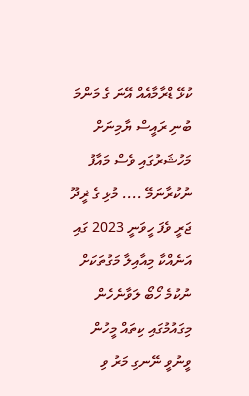ކުޅޭ ޑްރާމާއެއް އޭނަ ގެ މަންމަ ބުނި ރައީސް ޔާމިނަށް މަހުޝަރުގައި ވެސް މައާފު ނުކުރާނަމޭ .... މުޅި ގެ ޜީދޫ ޖަރީ ވެފަ ހީވަނީ 2023 ގައި އަނެއްކާ މިއާއިލާ މަގުތަކަށް ނުކުމެ ހޯބޯ ލަވާނެހެން މިގައުމުގައި ކިތައް މީހުން ވީނުވީ ނޭނގި މަރު ވި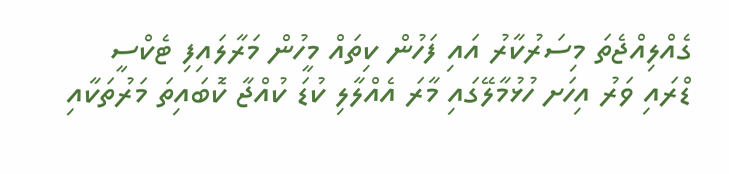ގެއްލިއްޖެތަ މިސަރުކާރު އައި ފަހުން ކިތައް މީހުން މަރާލައިފި ޓެކްސީ ޑްރައި ވަރު އިހަށ ހުޅުމާލޭގައި މާރަ އެއްލާލި ކުޑަ ކުއްޖާ ކޮބައިތަ މަރުތަކާއި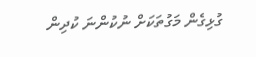ގުޅިގެން މަގުތަކަށް ނުކުންނަ ކުދިން